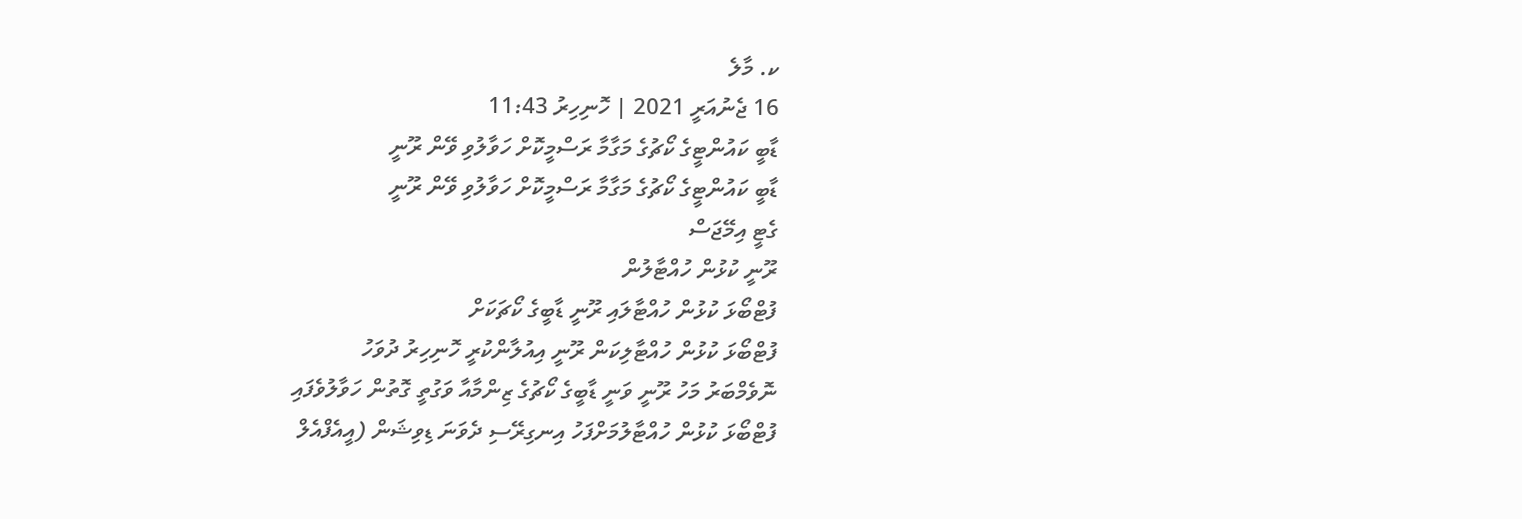ކ. މާލެ
16 ޖެނުއަރީ 2021 | ހޮނިހިރު 11:43
ޑާބީ ކައުންޓީގެ ކޯޗުގެ މަގާމާ ރަސްމީކޮށް ހަވާލުވި ވޭން ރޫނީ
ޑާބީ ކައުންޓީގެ ކޯޗުގެ މަގާމާ ރަސްމީކޮށް ހަވާލުވި ވޭން ރޫނީ
ގެޓީ އިމޭޖަސް
ރޫނީ ކުޅުން ހުއްޓާލުން
ފުޓްބޯޅަ ކުޅުން ހުއްޓާލައި ރޫނީ ޑާބީގެ ކޯޗަކަށް
ފުޓްބޯޅަ ކުޅުން ހުއްޓާލިކަން ރޫނީ އިއުލާންކުރީ ހޮނިހިރު ދުވަހު
ނޮވެމްބަރު މަހު ރޫނީ ވަނީ ޑާބީގެ ކޯޗުގެ ޒިންމާއާ ވަގުތީ ގޮތުން ހަވާލުވެފައި
ފުޓްބޯޅަ ކުޅުން ހުއްޓާލުމަށްފަހު އިނގިރޭސި ދެވަނަ ޑިވިޝަން (އީއެފްއެލް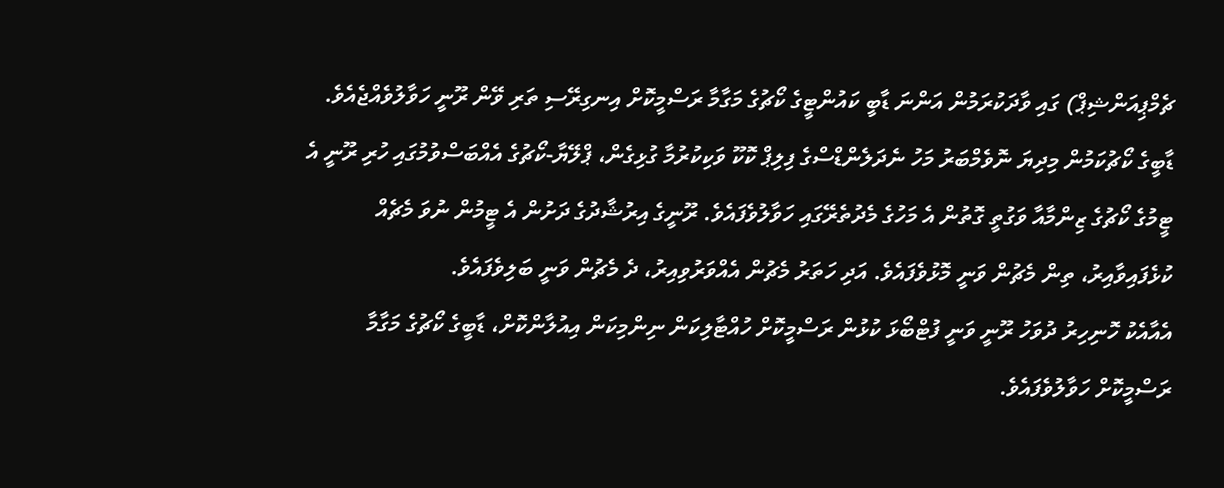ޗެމްޕިއަންޝިޕް) ގައި ވާދަކުރަމުން އަންނަ ޑާބީ ކައުންޓީގެ ކޯޗުގެ މަގާމާ ރަސްމީކޮށް އިނގިރޭސި ތަރި ވޭން ރޫނީ ހަވާލުވެއްޖެއެވެ.
ޑާބީގެ ކޯޗުކަމުން މިދިޔަ ނޮވެމްބަރު މަހު ނެދަލެންޑްސްގެ ފިލިޕް ކޮކޫ ވަކިކުރުމާ ގުޅިގެން، ޕްލޭޔާ-ކޯޗުގެ އެއްބަސްވުމުގައި ހުރި ރޫނީ އެ ޓީމުގެ ކޯޗުގެ ޒިންމާއާ ވަގުތީ ގޮތުން އެ މަހުގެ މެދުތެރޭގައި ހަވާލުވެފައެވެ. ރޫނީގެ އިރުޝާދުގެ ދަށުން އެ ޓީމުން ނުވަ މެޗެއް ކުޅެފައިވާއިރު، ތިން މެޗުން ވަނީ މޮޅުވެފައެވެ. އަދި ހަތަރު މެޗުން އެއްވަރުވިއިރު، ދެ މެޗުން ވަނީ ބަލިވެފައެވެ.
އެއާއެކު ހޮނިހިރު ދުވަހު ރޫނީ ވަނީ ފުޓްބޯޅަ ކުޅުން ރަސްމީކޮށް ހުއްޓާލިކަން ނިންމިކަން އިއުލާންކޮށް، ޑާބީގެ ކޯޗުގެ މަގާމާ ރަސްމީކޮށް ހަވާލުވެފައެވެ.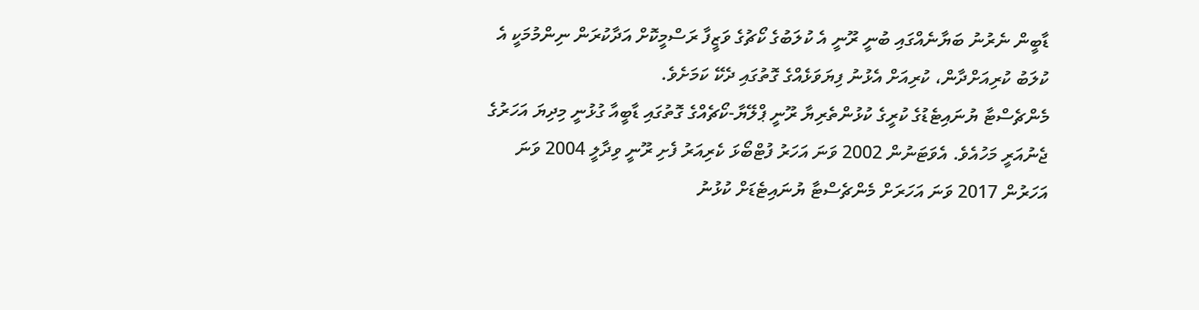ޑާބީން ނެރުނު ބަޔާނެއްގައި ބުނީ ރޫނީ އެ ކުލަބުގެ ކޯޗުގެ ވަޒީފާ ރަސްމީކޮށް އަދާކުރަން ނިންމުމަކީ އެ ކުލަބު ކުރިއަށްދާން، ކުރިއަށް އެޅުނު ފިޔަވަޅެއްގެ ގޮތުގައި ދެކޭ ކަމަށެވެ.
މެންޗެސްޓާ ޔުނައިޓެޑުގެ ކުރީގެ ކުޅުންތެރިޔާ ރޫނީ ޕްލޭޔާ-ކޯޗެއްގެ ގޮތުގައި ޑާބީއާ ގުޅުނީ މިދިޔަ އަހަރުގެ ޖެނުއަރީ މަހުއެވެ. އެވަޓަނުން 2002 ވަނަ އަހަރު ފުޓްބޯޅަ ކެރިއަރު ފެށި ރޫނީ ވިދާލީ 2004 ވަނަ އަހަރުން 2017 ވަނަ އަހަރަށް މެންޗެސްޓާ ޔުނައިޓެޑަށް ކުޅުނު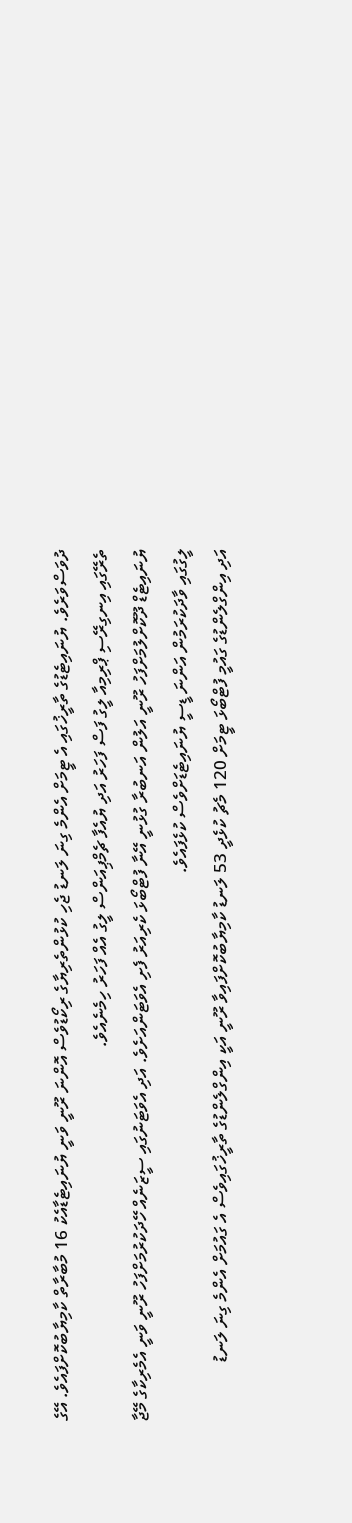ދުވަސްވަރެވެ. ޔުނައިޓެޑުގެ ތާރީޚުގައި އެ ޓީމަށް އެންމެ ގިނަ ލަނޑު ޖެހި ކުޅުންތެރިޔާގެ ރިކޯޑުވެސް އޮންނަ ރޫނީ ވަނީ ޔުނައިޓެޑާއެކު 16 މުބާރާތް ކާމިޔާބުކޮށްފައެވެ. އޭގެ ތެރޭގައި އިނގިރޭސި ޕްރިމިއާ ލީގު ފަސް ފަހަރު އަދި ޔުއެފާ ޗެމްޕިއަންސް ލީގު އެއް ފަހަރު ހިމެނެއެވެ.
ޔުނައިޓެޑް ދޫކޮށްލުމަށްފަހު ރޫނީ އަލުން އަނބުރާ ގުޅުނީ އޭނާ ފުޓްބޯޅަ ކެރިއަރު ފެށި އެވަޓަންއަށެވެ. އަދި އެވަޓަނުގައި ސީޒަނެއް ހޭދަކުރުމަށްފަހު ރޫނީ ވަނީ އެމެރިކާގެ މޭޖާ ލީގުގައި ވާދަކުރަމުން އަންނަ ޑީސީ ޔުނައިޓެޑަށްވެސް ކުޅެފައެވެ.
އަދި އިންގްލެންޑުގެ ގައުމީ ފުޓްބޯޅަ ޓީމަށް 120 މެޗު ކުޅެދީ 53 ލަނޑު ކާމިޔާބުކޮށްފައިވާ ރޫނީ އަކީ އިންގްލެންޑުގެ ތާރީޚުގައިވެސް އެ ގައުމަށް އެންމެ ގިނަ ލަނޑު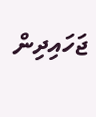ޖަހައިދިން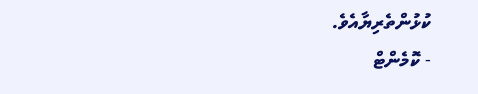ކުޅުންތެރިޔާއެވެ.
- ކޮމެންޓް